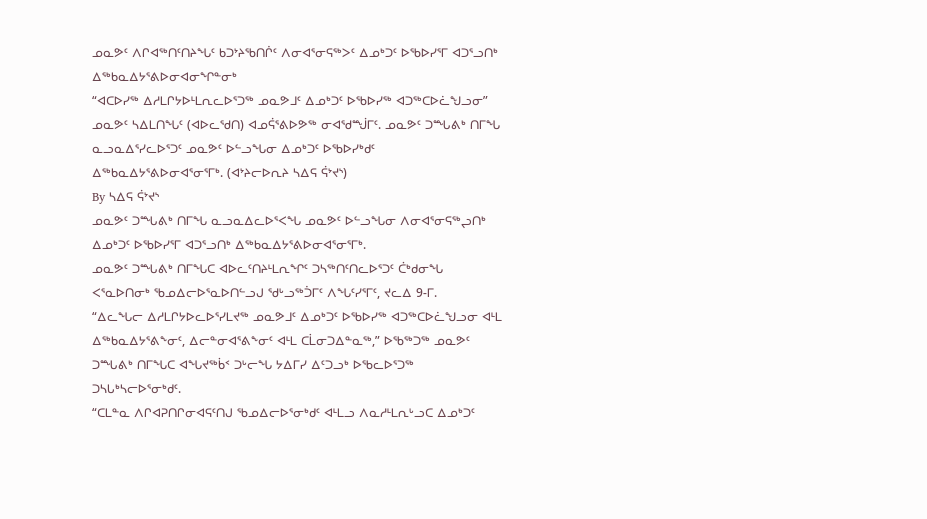ᓄᓇᕗᑦ ᐱᒋᐊᖅᑎᑦᑎᔨᖓᑦ ᑲᑐᔾᔨᖃᑎᒌᑦ ᐱᓂᐊᕐᓂᕋᖅᐳᑦ ᐃᓄᒃᑐᑦ ᐅᖃᐅᓯᕐᒥ ᐊᑐᕐᓗᑎᒃ ᐃᖅᑲᓇᐃᔭᕐᕕᐅᓂᐊᓂᖏᓐᓂᒃ
“ᐊᑕᐅᓯᖅ ᐃᓱᒪᒋᔭᐅᒻᒪᕆᓚᐅᕐᑐᖅ ᓄᓇᕗᒧᑦ ᐃᓄᒃᑐᑦ ᐅᖃᐅᓯᖅ ᐊᑐᖅᑕᐅᓛᖑᓗᓂ”
ᓄᓇᕗᑦ ᓴᐃᒪᑎᖓᑦ (ᐊᐅᓚᖁᑎ) ᐊᓄᕌᕐᕕᐅᕗᖅ ᓂᐊᖁᙴᒥᑦ. ᓄᓇᕗᑦ ᑐᙵᕕᒃ ᑎᒥᖓ ᓇᓗᓇᐃᕐᓯᓚᐅᕐᑐᑦ ᓄᓇᕗᑦ ᐅᓪᓗᖓᓂ ᐃᓄᒃᑐᑦ ᐅᖃᐅᓯᒃᑯᑦ ᐃᖅᑲᓇᐃᔭᕐᕕᐅᓂᐊᕐᓂᕐᒥᒃ. (ᐊᔾᔨᓕᐅᕆᔨ ᓴᐃᕋ ᕌᔾᔪᔅ)
By ᓴᐃᕋ ᕌᔾᔪᔅ
ᓄᓇᕗᑦ ᑐᙵᕕᒃ ᑎᒥᖓ ᓇᓗᓇᐃᓚᐅᕐᐸᖓ ᓄᓇᕗᑦ ᐅᓪᓗᖓᓂ ᐱᓂᐊᕐᓂᕋᖅᖢᑎᒃ ᐃᓄᒃᑐᑦ ᐅᖃᐅᓯᕐᒥ ᐊᑐᕐᓗᑎᒃ ᐃᖅᑲᓇᐃᔭᕐᕕᐅᓂᐊᕐᓂᕐᒥᒃ.
ᓄᓇᕗᑦ ᑐᙵᕕᒃ ᑎᒥᖓᑕ ᐊᐅᓚᑦᑎᔨᒻᒪᕆᖏᑦ ᑐᓴᖅᑎᑦᑎᓚᐅᕐᑐᑦ ᑖᒃᑯᓂᖓ ᐸᕐᓇᐅᑎᓂᒃ ᖃᓄᐃᓕᐅᕐᓇᐅᑎᓪᓗᒍ ᖁᒡᓗᖅᑑᒥᑦ ᐱᖓᑦᓯᕐᒥᑦ, ᔪᓚᐃ 9-ᒥ.
“ᐃᓚᖓᓕ ᐃᓱᒪᒋᔭᐅᓚᐅᕐᓯᒪᔪᖅ ᓄᓇᕗᒧᑦ ᐃᓄᒃᑐᑦ ᐅᖃᐅᓯᖅ ᐊᑐᖅᑕᐅᓛᖑᓗᓂ ᐊᒻᒪ ᐃᖅᑲᓇᐃᔭᕐᕕᖕᓂᑦ, ᐃᓕᓐᓂᐊᕐᕕᖕᓂᑦ ᐊᒻᒪ ᑕᒫᓂᑐᐃᓐᓇᖅ,” ᐅᖃᖅᑐᖅ ᓄᓇᕗᑦ ᑐᙵᕕᒃ ᑎᒥᖓᑕ ᐊᖓᔪᖅᑳᑉ ᑐᒡᓕᖓ ᔭᐃᒥᓯ ᐃᑦᑐᓗᒃ ᐅᖃᓚᐅᕐᑐᖅ ᑐᓴᒐᒃᓴᓕᐅᕐᓂᒃᑯᑦ.
“ᑕᒪᓐᓇ ᐱᒋᐊᕈᑎᒋᓂᐊᕋᑦᑎᒍ ᖃᓄᐃᓕᐅᕐᓂᒃᑯᑦ ᐊᒻᒪᓗ ᐱᓇᓱᒻᒪᕆᒡᓗᑕ ᐃᓄᒃᑐᑦ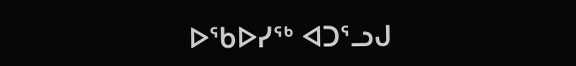ᐅᖃᐅᓯᖅ ᐊᑐᕐᓗᒍ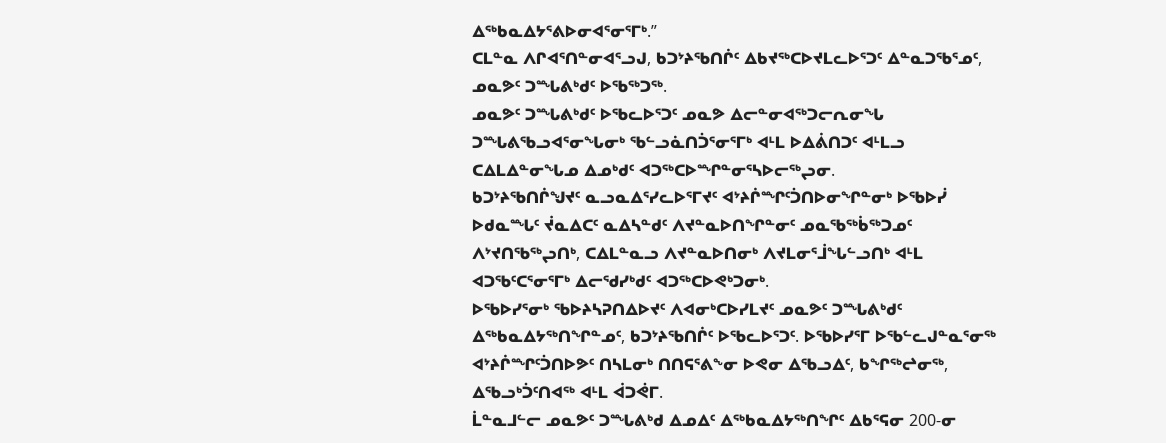ᐃᖅᑲᓇᐃᔭᕐᕕᐅᓂᐊᕐᓂᕐᒥᒃ.”
ᑕᒪᓐᓇ ᐱᒋᐊᕐᑎᓐᓂᐊᕐᓗᒍ, ᑲᑐᔾᔨᖃᑎᒌᑦ ᐃᑲᔪᖅᑕᐅᔪᒪᓚᐅᕐᑐᑦ ᐃᓐᓇᑐᖃᕐᓄᑦ, ᓄᓇᕗᑦ ᑐᙵᕕᒃᑯᑦ ᐅᖃᖅᑐᖅ.
ᓄᓇᕗᑦ ᑐᙵᕕᒃᑯᑦ ᐅᖃᓚᐅᕐᑐᑦ ᓄᓇᕗ ᐃᓕᓐᓂᐊᖅᑐᓕᕆᓂᖓ ᑐᙵᕕᖃᓗᐊᕐᓂᖓᓂᒃ ᖃᓪᓗᓈᑎᑑᕐᓂᕐᒥᒃ ᐊᒻᒪ ᐅᐃᕖᑎᑐᑦ ᐊᒻᒪᓗ ᑕᐃᒪᐃᓐᓂᖓᓄ ᐃᓄᒃᑯᑦ ᐊᑐᖅᑕᐅᙱᓐᓂᕐᓴᐅᓕᖅᖢᓂ.
ᑲᑐᔾᔨᖃᑎᒌᖑᔪᑦ ᓇᓗᓇᐃᕐᓯᓚᐅᕐᒥᔪᑦ ᐊᔾᔨᒌᙱᑦᑑᑎᐅᓂᖏᓐᓂᒃ ᐅᖃᐅᓰ ᐅᑯᓇᙵᑦ ᔫᓇᐃᑕᑦ ᓇᐃᓴᓐᑯᑦ ᐱᔪᓐᓇᐅᑎᖏᓐᓂᑦ ᓄᓇᖃᖅᑳᖅᑐᓄᑦ ᐱᔾᔪᑎᖃᖅᖢᑎᒃ, ᑕᐃᒪᓐᓇᓗ ᐱᔪᓐᓇᐅᑎᓂᒃ ᐱᔪᒪᓂᕐᒨᖓᓪᓗᑎᒃ ᐊᒻᒪ ᐊᑐᖃᑦᑕᕐᓂᕐᒥᒃ ᐃᓕᖁᓯᒃᑯᑦ ᐊᑐᖅᑕᐅᕙᒃᑐᓂᒃ.
ᐅᖃᐅᓯᕐᓂᒃ ᖃᐅᔨᓴᕈᑎᐃᐅᔪᑦ ᐱᐊᓂᒃᑕᐅᓯᒪᔪᑦ ᓄᓇᕗᑦ ᑐᙵᕕᒃᑯᑦ ᐃᖅᑲᓇᐃᔭᖅᑎᖏᓐᓄᑦ, ᑲᑐᔾᔨᖃᑎᒌᑦ ᐅᖃᓚᐅᕐᑐᑦ. ᐅᖃᐅᓯᕐᒥ ᐅᖃᓪᓚᒍᓐᓇᕐᓂᖅ ᐊᔾᔨᒌᙱᑦᑑᑎᐅᕗᑦ ᑎᓴᒪᓂᒃ ᑎᑎᕋᕐᕕᖕᓂ ᐅᕙᓂ ᐃᖃᓗᐃᑦ, ᑲᖏᖅᖠᓂᖅ, ᐃᖃᓗᒃᑑᑦᑎᐊᖅ ᐊᒻᒪ ᐋᑐᕚᒥ.
ᒫᓐᓇᒧᓪᓕ ᓄᓇᕗᑦ ᑐᙵᕕᒃᑯ ᐃᓄᐃᑦ ᐃᖅᑲᓇᐃᔭᖅᑎᖏᑦ ᐃᑲᕐᕋᓂ 200-ᓂ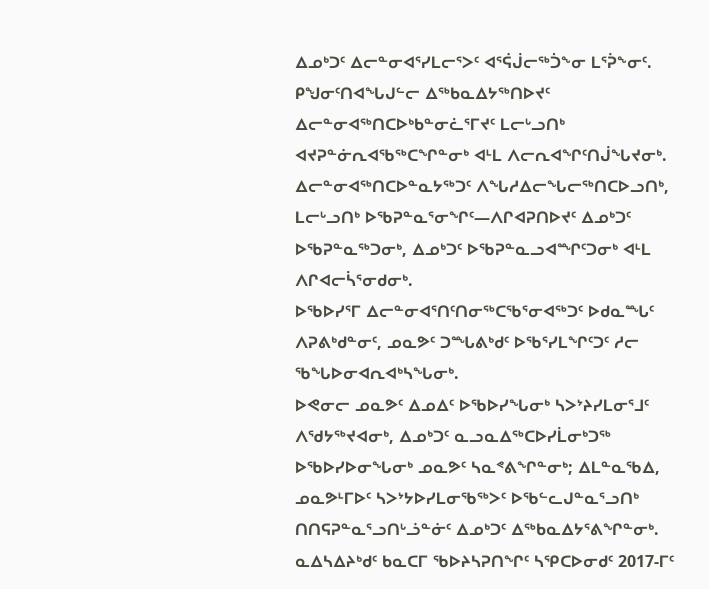ᐃᓄᒃᑐᑦ ᐃᓕᓐᓂᐊᕐᓯᒪᓕᕐᐳᑦ ᐊᕐᕌᒎᓕᖅᑑᖕᓂ ᒪᕐᕉᖕᓂᑦ.
ᑭᖑᓂᑦᑎᐊᖓᒍᓪᓕ ᐃᖅᑲᓇᐃᔭᖅᑎᐅᔪᑦ ᐃᓕᓐᓂᐊᖅᑎᑕᐅᒃᑲᓐᓂᓛᕐᒥᔪᑦ ᒪᓕᒡᓗᑎᒃ ᐊᔪᕈᓐᓃᕆᐊᖃᖅᑕᖏᓐᓂᒃ ᐊᒻᒪ ᐱᓕᕆᐊᖏᑦᑎᒎᖓᔪᓂᒃ.
ᐃᓕᓐᓂᐊᖅᑎᑕᐅᓐᓇᔭᖅᑐᑦ ᐱᖓᓱᐃᓕᖓᓕᖅᑎᑕᐅᓗᑎᒃ, ᒪᓕᒡᓗᑎᒃ ᐅᖃᕈᓐᓇᕐᓂᖏᑦ—ᐱᒋᐊᕈᑎᐅᔪᑦ ᐃᓄᒃᑐᑦ ᐅᖃᕈᓐᓇᖅᑐᓂᒃ, ᐃᓄᒃᑐᑦ ᐅᖃᕈᓐᓇᓗᐊᙱᑦᑐᓂᒃ ᐊᒻᒪ ᐱᒋᐊᓕᓵᕐᓂᑯᓂᒃ.
ᐅᖃᐅᓯᕐᒥ ᐃᓕᓐᓂᐊᕐᑎᑦᑎᓂᖅᑕᖃᕐᓂᐊᖅᑐᑦ ᐅᑯᓇᙵᑦ ᐱᕈᕕᒃᑯᓐᓂᑦ, ᓄᓇᕗᑦ ᑐᙵᕕᒃᑯᑦ ᐅᖃᕐᓯᒪᖏᑦᑐᑦ ᓱᓕ ᖃᖓᐅᓂᐊᕆᐊᒃᓴᖓᓂᒃ.
ᐅᕙᓂᓕ ᓄᓇᕗᑦ ᐃᓄᐃᑦ ᐅᖃᐅᓯᖓᓂᒃ ᓴᐳᔾᔨᓯᒪᓂᕐᒧᑦ ᐱᖁᔭᖅᔪᐊᓂᒃ, ᐃᓄᒃᑐᑦ ᓇᓗᓇᐃᖅᑕᐅᓯᒫᓂᒃᑐᖅ ᐅᖃᐅᓯᐅᓂᖓᓂᒃ ᓄᓇᕗᑦ ᓴᓇᕝᕕᖏᓐᓂᒃ; ᐃᒪᓐᓇᖃᐃ, ᓄᓇᕗᒻᒥᐅᑦ ᓴᐳᔾᔭᐅᓯᒪᓂᖃᖅᐳᑦ ᐅᖃᓪᓚᒍᓐᓇᕐᓗᑎᒃ ᑎᑎᕋᕈᓐᓇᕐᓗᑎᒡᓘᓐᓃᑦ ᐃᓄᒃᑐᑦ ᐃᖅᑲᓇᐃᔭᕐᕕᖏᓐᓂᒃ.
ᓇᐃᓴᐃᔨᒃᑯᑦ ᑲᓇᑕᒥ ᖃᐅᔨᓴᕈᑎᖏᑦ ᓴᕿᑕᐅᓂᑯᑦ 2017-ᒥᑦ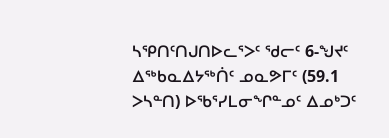ᓴᕿᑎᑦᑎᒍᑎᐅᓚᕐᐳᑦ ᖁᓕᑦ 6-ᖑᔪᑦ ᐃᖅᑲᓇᐃᔭᖅᑏᑦ ᓄᓇᕗᒥᑦ (59.1 ᐳᓴᓐᑎ) ᐅᖃᕐᓯᒪᓂᖏᓐᓄᑦ ᐃᓄᒃᑐᑦ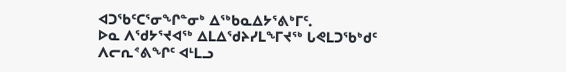ᐊᑐᖃᑦᑕᕐᓂᖏᓐᓂᒃ ᐃᖅᑲᓇᐃᔭᕐᕕᒃᒥᑦ.
ᐅᓇ ᐱᖁᔭᕐᔪᐊᖅ ᐃᒪᐃᖁᔨᓯᒪᖕᒥᔪᖅ ᒐᕙᒪᑐᖃᒃᑯᑦ ᐱᓕᕆᕝᕕᖏᑦ ᐊᒻᒪᓗ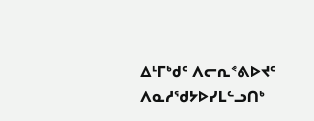ᐃᒻᒥᒃᑯᑦ ᐱᓕᕆᕝᕕᐅᔪᑦ ᐱᓇᓱᖁᔭᐅᓯᒪᓪᓗᑎᒃ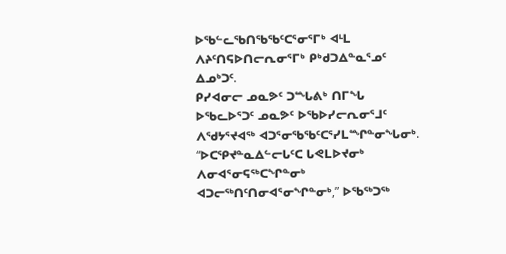ᐅᖃᓪᓚᖃᑎᖃᖃᑦᑕᕐᓂᕐᒥᒃ ᐊᒻᒪ ᐱᔨᑦᑎᕋᐅᑎᓕᕆᓂᕐᒥᒃ ᑭᒃᑯᑐᐃᓐᓇᕐᓄᑦ ᐃᓄᒃᑐᑦ.
ᑭᓯᐊᓂᓕ ᓄᓇᕗᑦ ᑐᙵᕕᒃ ᑎᒥᖓ ᐅᖃᓚᐅᕐᑐᑦ ᓄᓇᕗᑦ ᐅᖃᐅᓯᓕᕆᓂᕐᒧᑦ ᐱᖁᔭᕐᔪᐊᖅ ᐊᑐᕐᓂᖃᖃᑦᑕᕐᓯᒪᙱᓐᓂᖓᓂᒃ.
“ᐅᑕᕿᔪᓐᓇᐃᓪᓕᒐᑦᑕ ᒐᕙᒪᐅᔪᓂᒃ ᐱᓂᐊᕐᓂᕋᖅᑕᖏᓐᓂᒃ ᐊᑐᓕᖅᑎᑦᑎᓂᐊᕐᓂᖏᓐᓂᒃ,” ᐅᖃᖅᑐᖅ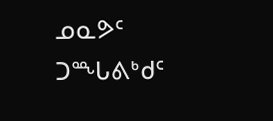ᓄᓇᕗᑦ ᑐᙵᕕᒃᑯᑦ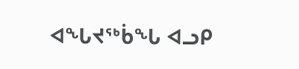ᐊᖓᔪᖅᑳᖓ ᐊᓗᑭ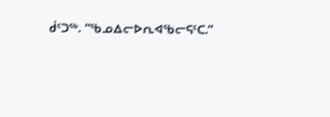ᑰᑦᑐᖅ. “ᖃᓄᐃᓕᐅᕆᐊᖃᓕᕋᑦᑕ.”